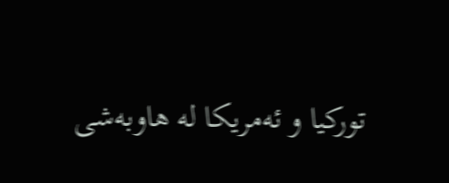توركیا و ئەمریكا لە هاوبەشى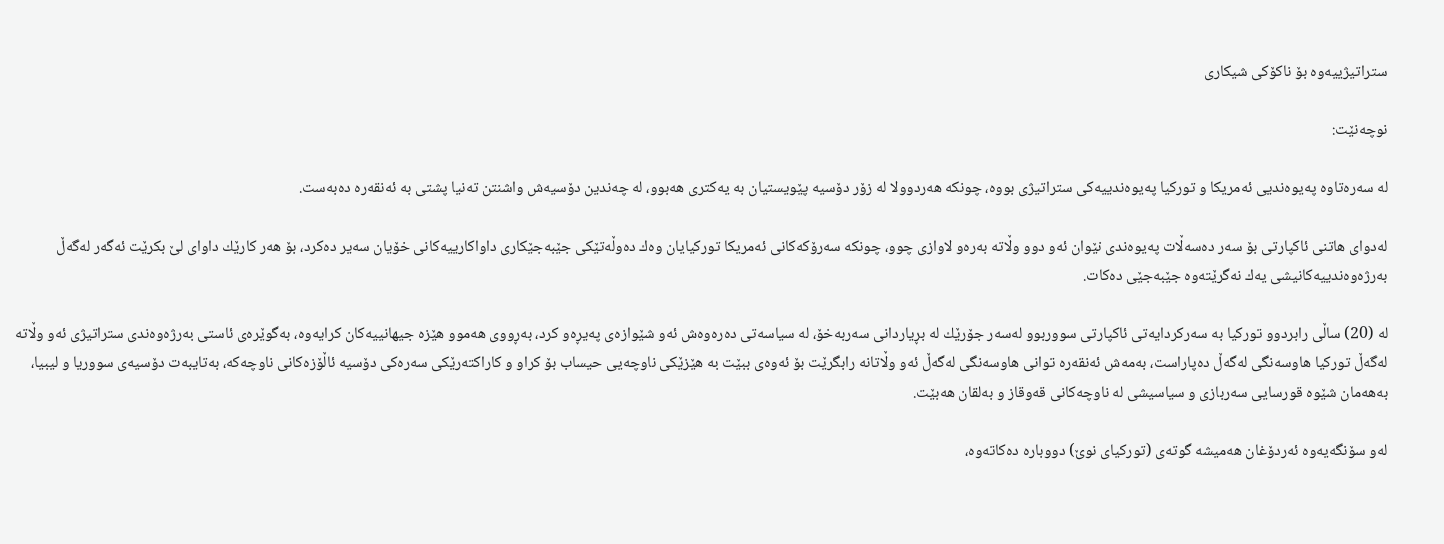ستراتیژییه‌وه‌ بۆ ناکۆکى شیکاری

نوچەنێت:

لە سەرەتاوە پەیوەندیى ئەمریكا و توركیا پەیوەندییەكى ستراتیژى بووە، چونكە هەردوولا لە زۆر دۆسیە پێویستیان بە یەكترى هەبوو، لە چەندین دۆسیەش واشنتن تەنیا پشتى بە ئەنقەرە ده‌به‌ست.

لەدواى هاتنى ئاكپارتى بۆ سەر دەسەڵات پەیوەندى نێوان ئەو دوو وڵاتە بەرەو لاوازى چوو، چونكە سەرۆكەكانى ئەمریكا توركیایان وەك دەوڵەتێكى جێبەجێكاری داواكارییه‌كانی خۆیان سەیر دەكرد، بۆ هەر كارێك داواى لێ بكرێت ئەگەر لەگەڵ بەرژەوەندییەكانیشى یەك نەگرێتەوە جێبەجێى دەكات.

لە (20) ساڵى رابردوو توركیا بە سەركردایەتى ئاكپارتى سووربوو لەسەر جۆرێك لە بڕیاردانى سەربەخۆ، لە سیاسەتى دەرەوەش ئەو شێوازه‌ی پەیڕەو كرد، بەڕووى هەموو هێزە جیهانییەكان كرایەوە، بەگوێرەى ئاستى بەرژەوەندى ستراتیژى ئەو وڵاتە لەگەڵ توركیا هاوسەنگى لەگەڵ دەپاراست، بەمەش ئەنقەرە توانى هاوسەنگى لەگەڵ ئەو وڵاتانە رابگرێت بۆ ئەوەى ببێت بە هێزێكى ناوچەیى حیساب بۆ كراو و كاراكتەرێكى سەرەكى دۆسیە ئاڵۆزەكانى ناوچەكە، به‌تایبه‌ت دۆسیەى سووریا و لیبیا، بەهەمان شێوە قورسایى سەربازى و سیاسیشى لە ناوچەكانى قەوقاز و بەلقان هەبێت.

لەو سۆنگەیەوە ئەردۆغان هەمیشە گوتەى (توركیاى نوێ) دووبارە دەكاتەوە،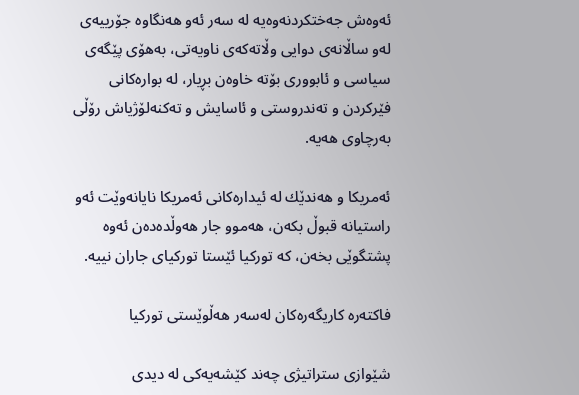ئەوەش جەختكردنەوەیە لە سەر ئەو هەنگاوە جۆرییەى لەو ساڵانەى دوایى وڵاتەكەى ناویەتى، بەهۆى پێگەى سیاسى و ئابوورى بۆتە خاوەن بڕیار، لە بوارەكانى فێركردن و تەندروستى و ئاسایش و تەكنەلۆژیاش رۆڵى بەرچاوى هەیە.

ئەمریكا و هەندێك لە ئیدارەكانى ئەمریكا نایانەوێت ئەو راستیانە قبوڵ بكەن، هەموو جار هەوڵدەدەن ئه‌وه‌ پشتگوێى بخەن، كە توركیا ئێستا توركیاى جاران نییە.

فاكتەرە كاریگەرەكان لەسەر هەڵوێستى توركیا

شێوازى ستراتیژى چەند كێشەیەكى لە دیدى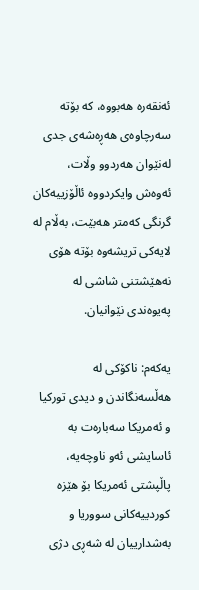ئەنقەرە هەبووە، كە بۆتە سەرچاوەى هەڕەشەى جدى لەنێوان هەردوو وڵات، ئەوەش وایكردووە ئاڵۆزییەكان گرنگى كەمتر هەبێت، بەڵام لە لایەكى تریشەوە بۆتە هۆى نەهێشتنى شاشى لە پەیوەندى نێوانیان.

یەكەم: ناكۆكى لە هەڵسەنگاندن و دیدى توركیا و ئەمریكا سەبارەت بە ئاسایشى ئەو ناوچەیە، پاڵپشتى ئەمریكا بۆ هێزە كوردییەكانى سووریا و به‌شدارییان له‌ شەڕى دژى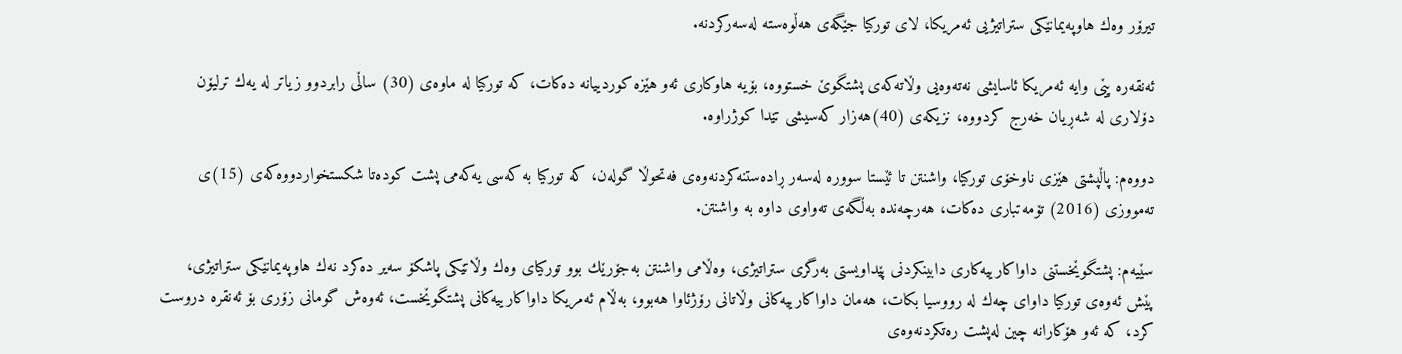تیرۆر وه‌ك هاوپه‌یمانێكی ستراتیژیی ئه‌مریكا، لاى توركیا جێگەى هەڵوه‌ستە لەسەركردنە.

ئەنقەرە پێى وایە ئەمریكا ئاسایشى نەتەوەیى وڵاتەكەى پشتگوێ خستووه‌، بۆیە هاوكارى ئەو هێزە كوردییانه‌ دەكات، كە توركیا لە ماوەى (30) ساڵى رابردوو زیاتر لە یەك ترلیۆن دۆلارى لە شەڕیان خەرج كردووە، نزیكەى (40)هەزار كەسیشى تێدا كوژراوە.

دووەم: پاڵپشتى هێزى ناوخۆى توركیا، واشنتن تا ئێستا سوورە لەسەر ڕادەستنەكردنەوەى فەتحوڵا گولەن، كە توركیا بە كەسى یەكەمى پشت كودەتا شكستخواردووه‌كەى (15)ى تەمووزى (2016) تۆمەتبارى دەكات، هەرچەندە بەڵگەى تەواوى داوە بە واشنتن.

سێیەم: پشتگوێخستنى داواكارییەكارى دابینكردنى پێداویستى بەرگرى ستراتیژى، وەڵامى واشنتن بەجۆرێك بوو توركیاى وه‌ك وڵاتێكى پاشكۆ سەیر دەكرد نەك هاوپەیمانێكى ستراتیژى، پێش ئەوەى توركیا داوای چه‌ك له‌ رووسیا بكات، هەمان داواكارییەكانى وڵاتانى رۆژئاوا هەبوو، بەڵام ئەمریكا داواكارییەكانى پشتگوێخست، ئەوەش گومانى زۆرى بۆ ئەنقرە دروست كرد، كە ئەو هۆكارانە چین لەپشت رەتكردنەوەى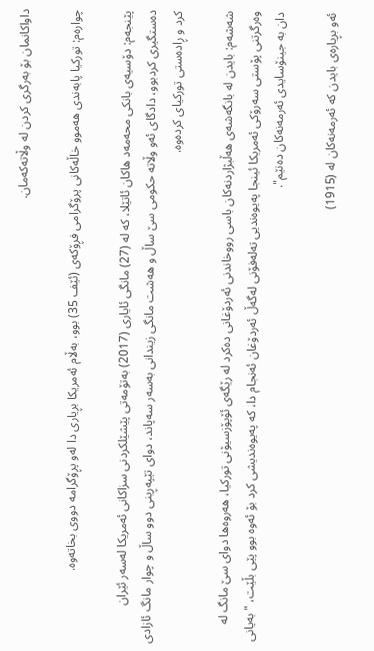داواكانمان بۆ بەرگرى كردن لە وڵاتەكەمان.

چوارەم: توركیا پابەندى هەموو خاڵەكانى پرۆگرامى فڕۆكەى (ئێف 35) بوو، بەڵام ئەمریكا بڕیاری دا له‌و پڕۆگرامه‌ دووی بخاته‌وه‌.

پێنجەم: دۆسیەى بانكی محه‌مه‌د هاكان ئاتێلا، كە لە (27) مانگى ئایارى (2017) بەتۆمەتى پێشێلكردنى سزاكانى ئەمریكا لەسەر ئێران دەستگیری كردبوو، دادگاى ئەو وڵاتە حكومى سێ ساڵ و هەشت مانگى زیندانى بەسەر سەپاند، دواى تێپەڕینى دوو ساڵ و چوار مانگ ئازادى كرد و ڕادەستى توركیاى كردەوە.

شەشەم: بایدن لە بانگەشەى هەڵبژاردنەكان باسى رووخاندنى ئەردۆغانی دەكرد لە رێگەى ئۆپۆزسیۆنى توركیا، هەروەها دواى سێ مانگ لە وەرگرتنى پۆستی سەرۆكى ئەمریكا ئینجا پەیوەندیى تەلەفۆنى لەگەڵ ئەردۆغان ئەنجام دا، كە پەیوەندیشى كرد بۆ ئەوە بوو پێى بڵێت، "بەیانى دان بە جینۆسایدى ئەرمەنەكان دەنێم".

ئەو بڕیارەى بایدن كە ئەرمەنەكان لە (1915)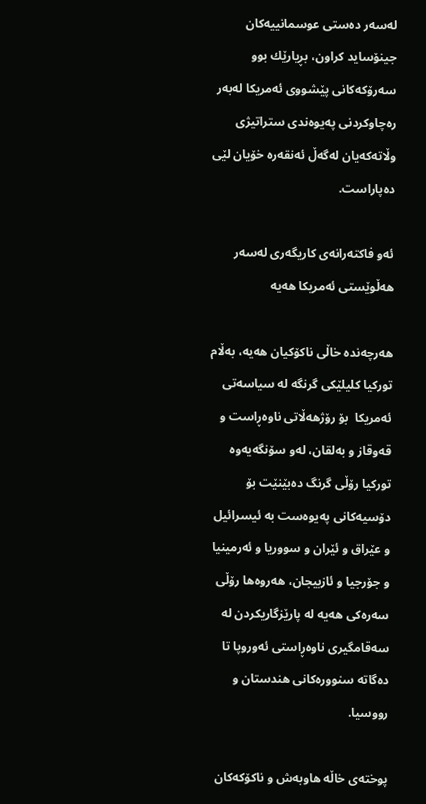لەسەر دەستى عوسمانییەكان جینۆساید كراون، بڕیارێك بوو سەرۆكەكانى پێشووى ئەمریكا لەبەر رەچاوكردنى پەیوەندى ستراتیژى وڵاتەكەیان لەگەڵ ئەنقەرە خۆیان لێى دەپاراست.

ئه‌و فاكته‌رانه‌ی كاریگەرى له‌سه‌ر هەڵوێستى ئەمریكا هه‌یه‌

هەرچەندە خاڵى ناكۆكیان هەیە، بەڵام توركیا كلیلێكى گرنگە لە سیاسەتى ئەمریكا  بۆ رۆژهەڵاتى ناوەڕاست و قەوقاز و بەلقان، لەو سۆنگەیەوە توركیا رۆڵى گرنگ دەبێنێت بۆ دۆسیەكانى پەیوەست بە ئیسرائیل و عێراق و ئێران و سووریا و ئەرمینیا و جۆرجیا و ئازبیجان، هەروەها رۆڵى سەرەكى هەیە لە پارێزگاریكردن لە سەقامگیرى ناوەڕاستى ئەوروپا تا دەگاتە سنوورەكانى هندستان و رووسیا.

پوخته‌ی خاڵه‌ هاوبه‌ش و ناكۆكه‌كان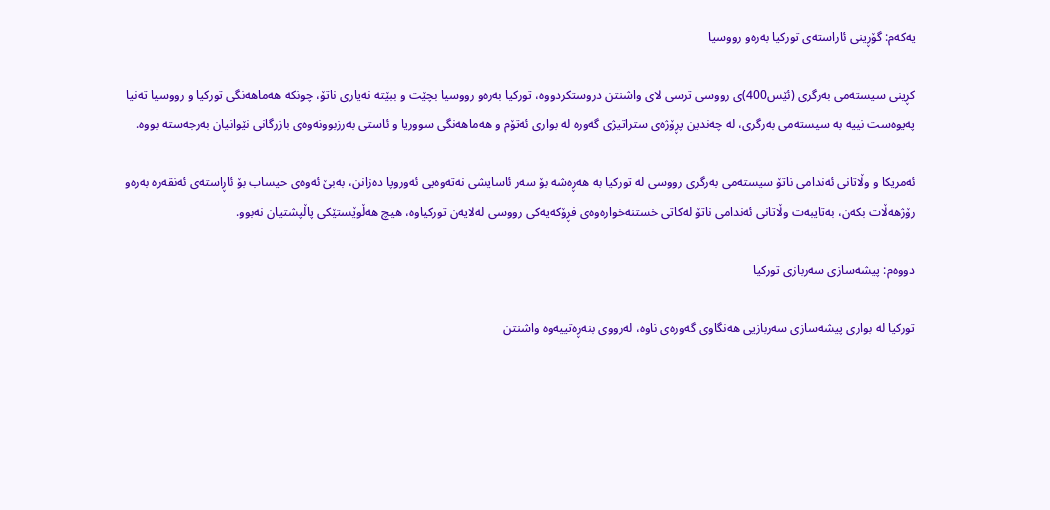یەكەم: گۆڕینى ئاراستەى توركیا بەرەو رووسیا

كڕینى سیستەمى بەرگرى (ئێس400)ی رووسى ترسى لاى واشنتن دروستكردووە، توركیا بەرەو رووسیا بچێت و ببێتە نەیارى ناتۆ، چونكە هەماهەنگى توركیا و رووسیا تەنیا پەیوەست نییە بە سیستەمى بەرگرى، لە چەندین پڕۆژەى ستراتیژى گەورە لە بوارى ئەتۆم و هەماهەنگى سووریا و ئاستى بەرزبوونەوەى بازرگانى نێوانیان بەرجەستە بووە.

ئەمریكا و وڵاتانى ئەندامى ناتۆ سیستەمى بەرگرى رووسى لە توركیا بە هەڕەشە بۆ سەر ئاسایشى نەتەوەیى ئەوروپا دەزانن، بەبێ ئەوەى حیساب بۆ ئاڕاستەى ئەنقەرە بەرەو رۆژهەڵات بكەن، بەتایبەت وڵاتانى ئەندامى ناتۆ لەكاتى خستنەخوارەوەى فڕۆكەیەكى رووسى لەلایەن توركیاوە، هیچ هەڵوێستێكى پاڵپشتیان نەبوو.

دووەم: پیشەسازى سەربازى توركیا

توركیا لە بوارى پیشەسازى سەربازیى هەنگاوى گەورەى ناوە، لەرووى بنەڕەتییەوە واشنتن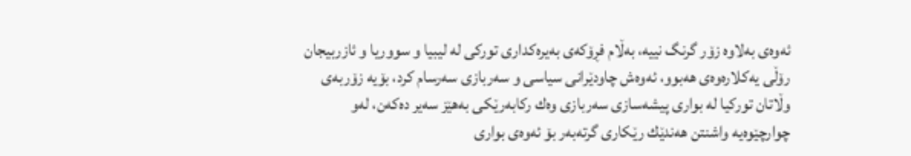ئەوەى بەلاوە زۆر گرنگ نییە، بەڵام فڕۆكەى بەیرەكداری توركی لە لیبیا و سووریا و ئازربیجان رۆڵی یه‌كلاره‌وه‌ی هه‌بوو، ئه‌وه‌ش چاودێرانى سیاسى و سەربازى سەرسام كرد، بۆیە زۆربەى وڵاتان توركیا لە بوارى پیشەسازى سەربازى وەك ركابەرێكى بەهێز سەیر دەكەن، لەو چوارچێوەیە واشنتن هەندێك رێكارى گرتەبەر بۆ ئەوەى بوارى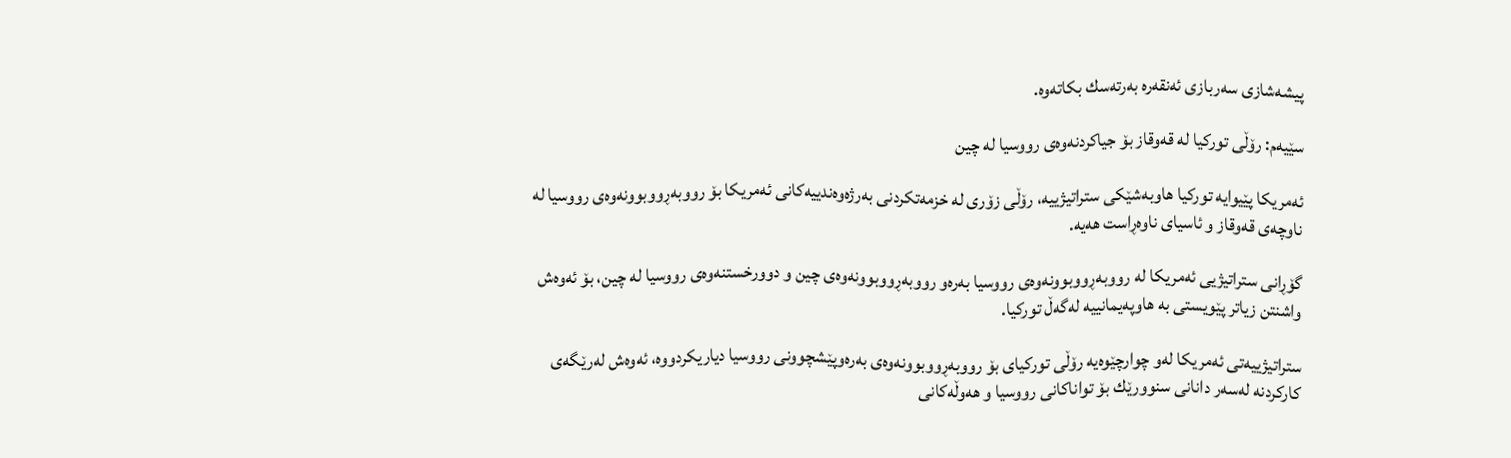پیشەشازى سەربازى ئه‌نقه‌ره‌ بەرتەسك بكاتەوە.

سێیەم: رۆڵى توركیا لە قەوقاز بۆ جیاكردنەوەى رووسیا لە چین

ئەمریكا پێیوایە توركیا هاوبەشێكى ستراتیژییە، رۆڵى زۆرى لە خزمەتكردنى بەرژەوەندییەكانى ئەمریكا بۆ رووبەڕووبوونەوەى رووسیا لە ناوچەى قەوقاز و ئاسیاى ناوەڕاست هه‌یه‌.

گۆڕانى ستراتیژیى ئەمریكا له‌ رووبەڕووبوونەوەى رووسیا به‌ره‌و رووبەڕووبوونەوەى چین و دوورخستنەوەى رووسیا لە چین، بۆ ئه‌وه‌ش واشنتن زیاتر پێویستی بە هاوپەیمانییە لەگەڵ توركیا.

ستراتیژییەتى ئەمریكا له‌و چوارچێوەیە رۆڵى توركیاى بۆ رووبەڕووبوونەوەى بەرەوپێشچوونى رووسیا دیاریكردووە، ئەوەش لەرێگەى كاركردنە لەسەر دانانى سنوورێك بۆ تواناكانى رووسیا و هەوڵەكانى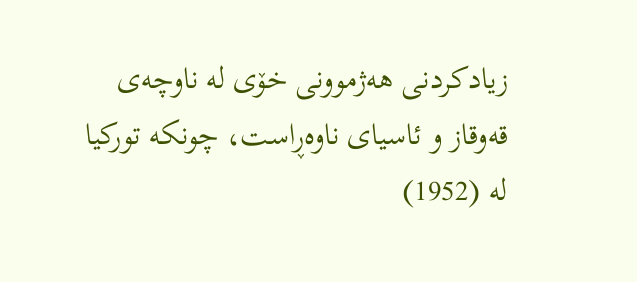زیادكردنى هەژموونى خۆى لە ناوچەى قەوقاز و ئاسیاى ناوەڕاست، چونكە توركیا لە (1952)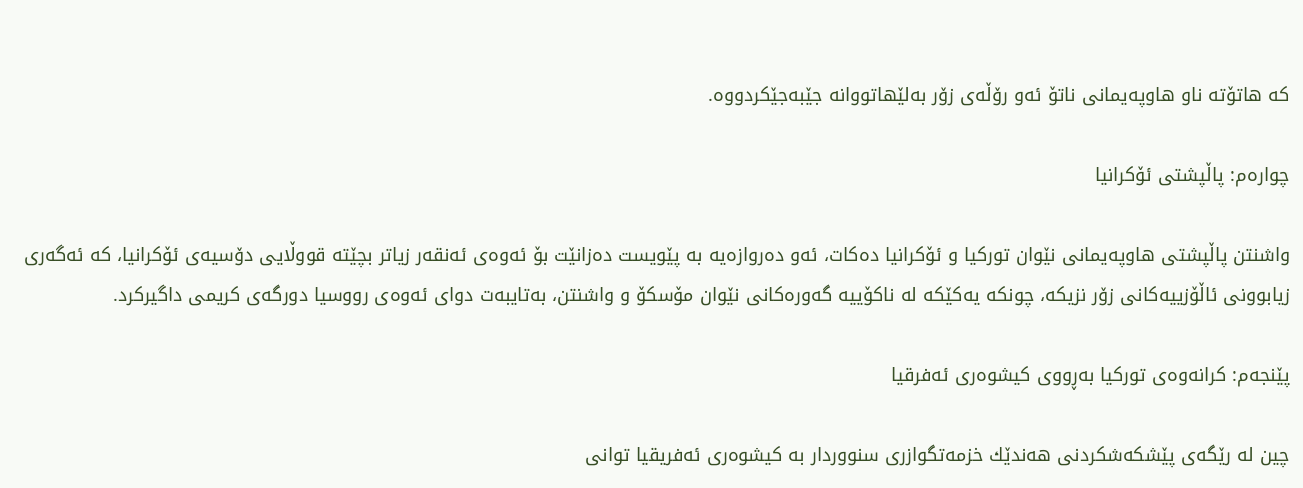كە هاتۆتە ناو هاوپەیمانى ناتۆ ئەو رۆڵەى زۆر بەلێهاتووانە جێبەجێكردووە.

چوارەم: پاڵپشتى ئۆكرانیا

واشنتن پاڵپشتى هاوپه‌یمانی نێوان توركیا و ئۆكرانیا دەكات، ئەو دەروازەیە بە پێویست دەزانێت بۆ ئەوەى ئەنقەر زیاتر بچێته‌ قووڵایی دۆسیه‌ی ئۆكرانیا، كە ئەگەرى زیابوونى ئاڵۆزییەكانى زۆر نزیكە، چونكە یەكێكە لە ناكۆییە گەورەكانى نێوان مۆسكۆ و واشنتن، بەتایبەت دواى ئەوەى رووسیا دورگەى كریمى داگیركرد.

پێنجەم: كرانەوەى توركیا بەڕووى كیشوەرى ئەفرقیا

چین لە رێگەى پێشكەشكردنى هەندێك خزمەتگوازرى سنووردار بە كیشوەرى ئەفریقیا توانى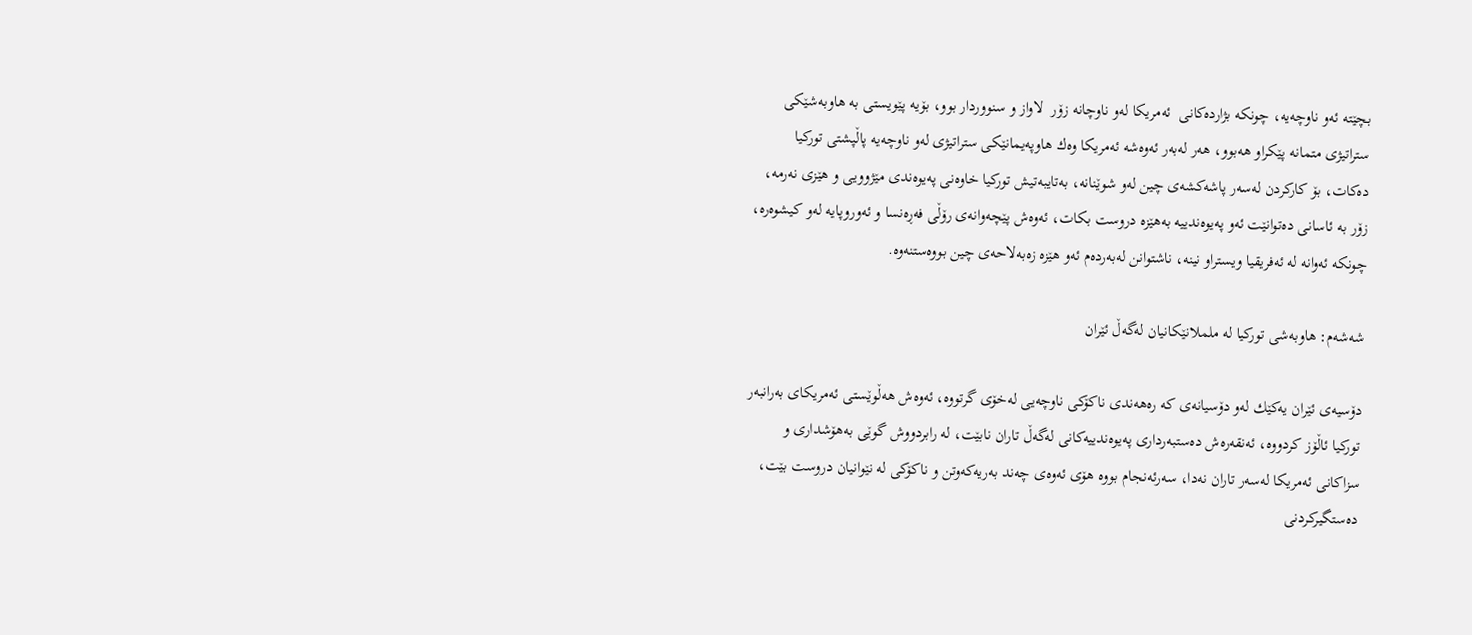بچێتە ئەو ناوچەیە، چونكە بژاردەكانى  ئەمریكا لەو ناوچانە زۆر  لاواز و سنووردار بوو، بۆیە پێویستى بە هاوبەشێكى ستراتیژى متمانە پێكراو هەبوو، هەر لەبەر ئەوەشە ئەمریكا وەك هاوپەیمانێكى ستراتیژى لەو ناوچەیە پاڵپشتى توركیا دەكات، بۆ كاركردن لەسەر پاشەكشەى چین لەو شوێنانە، بەتایبەتیش توركیا خاوەنى پەیوەندى مێژوویى و هێزى نەرمە، زۆر بە ئاسانى دەتوانێت ئەو پەیوەندییە بەهێزە دروست بكات، ئەوەش پێچەوانەى رۆڵى فەڕەنسا و ئەوروپایە لەو كیشوەرە، چونكە ئەوانە لە ئەفریقیا ویستراو نینە، ناشتوانن لەبەردەم ئەو هێزە زەبەلاحەى چین بووەستنەوە.

شەشەم: هاوبەشى توركیا لە ململانێكانیان لەگەڵ ئێران

دۆسیەى ئێران یەكێك لەو دۆسیانەى كە ره‌هه‌ندی ناكۆكى ناوچەیی له‌خۆی گرتووه‌، ئەوەش هەڵوێستى ئەمریكاى بەرانبەر توركیا ئاڵۆز كردووە، ئەنقەرەش دەستبەردارى پەیوەندییەكانى لەگەڵ تاران نابێت، لە رابردووش گوێى بەهۆشدارى و سزاكانى ئەمریكا لەسەر تاران نەدا، سەرئەنجام بووە هۆى ئەوەى چەند بەریەكەوتن و ناكۆكى لە نێوانیان دروست بێت، دەستگیركردنى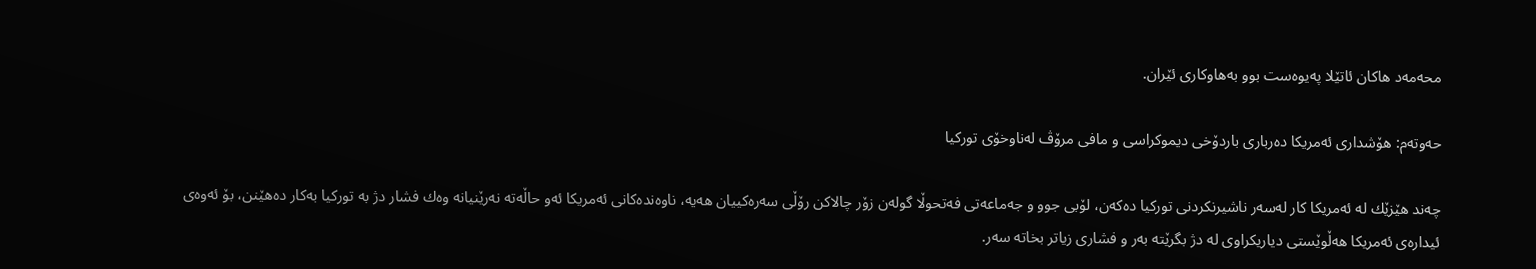محه‌مه‌د هاكان ئاتێلا پەیوەست بوو بەهاوكاری ئێران.

حەوتەم: هۆشدارى ئەمریكا دەربارى باردۆخى دیموكراسى و مافى مرۆڤ لەناوخۆى توركیا

چەند هێزێك لە ئەمریكا كار لەسەر ناشیرنكردنى توركیا دەكەن، لۆبى جوو و جەماعەتى فەتحوڵا گولەن زۆر چالاكن رۆڵى سەرەكییان هەیە، ناوه‌نده‌كانی ئەمریكا ئەو حاڵەتە نەرێنیانە وەك فشار دژ بە توركیا بەكار دەهێنن، بۆ ئەوەى ئیداره‌ی ئەمریكا هەڵوێستى دیاریكراوى لە دژ بگرێتە بەر و فشارى زیاتر بخاتە سەر.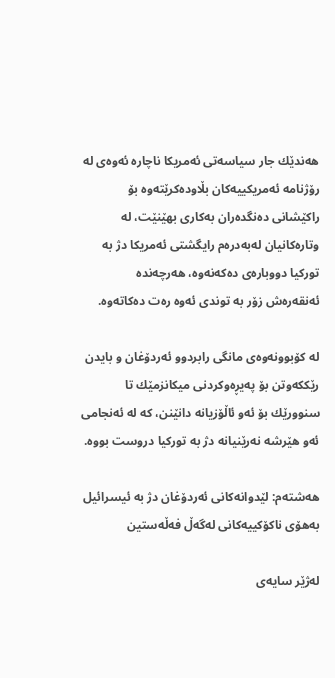هەندێك جار سیاسەتى ئەمریكا ناچارە ئەوەى لە رۆژنامە ئەمریكییەكان بڵاودەكرێتەوە بۆ راكێشانى دەنگدەران بەكارى بهێنێت، لە وتارەكانیان لەبەدرەم رایگشتى ئەمریكا دژ بە توركیا دووبارەى دەكەنەوە، هەرچەندە ئەنقەرەش زۆر بە توندى ئەوە رەت دەكاتەوە.

لە كۆبوونەوەى مانگى رابردوو ئەردۆغان و بایدن رێككەوتن بۆ پەیڕەوكردنى میكانزمێك تا سنوورێك بۆ ئەو ئاڵۆزیانە دانێنن، كە لە ئەنجامى ئەو هێرشە نەرێنیانە دژ بە توركیا دروست بووە.

هەشتەم: لێدوانەكانى ئەردۆغان دژ بە ئیسرائیل بەهۆى ناكۆكییەكانى لەگەڵ فەڵەستین

لەژێر سایەى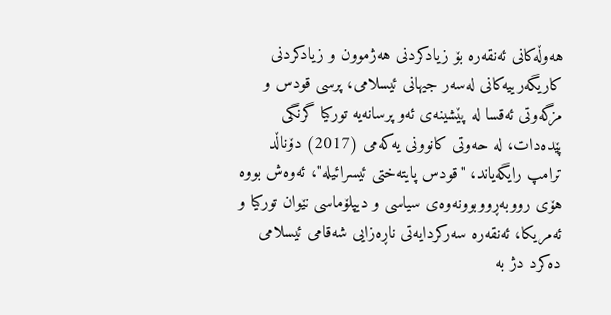هەوڵەكانى ئەنقەرە بۆ زیادكردنى هەژموون و زیادكردنى كاریگەرییەكانى لەسەر جیهانى ئیسلامى، پرسى قودس و مزگەوتى ئەقسا لە پێشینەى ئەو پرسانەیە توركیا گرنگى پێدەدات، لە حەوتى كانوونى یەكەمى (2017) دۆناڵد ترامپ رایگەیاند، "قودس پایتەختى ئیسرائیلە"، ئەوەش بووە هۆى رووبەڕووبوونەوەى سیاسى و دیپلۆماسى نێوان توركیا و ئەمریكا، ئەنقەرە سەركردایەتى ناڕەزایى شه‌قامی ئیسلامى دەكرد دژ بە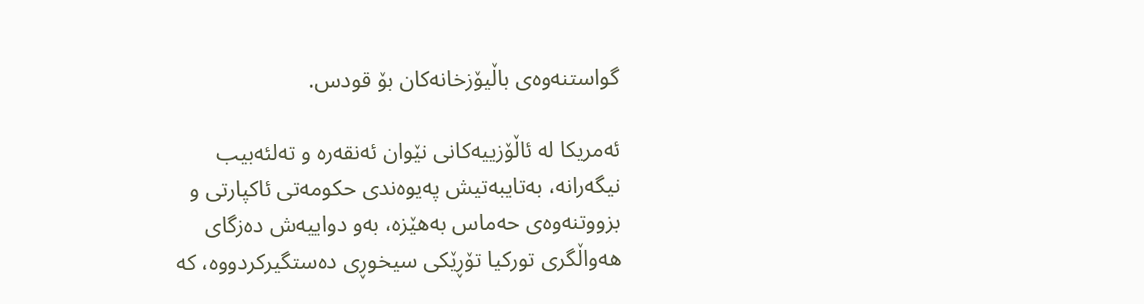گواستنەوەى باڵیۆزخانەكان بۆ قودس.

ئەمریكا لە ئاڵۆزییەكانى نێوان ئەنقەرە و تەلئەبیب نیگەرانە، بەتایبەتیش پەیوەندى حكومەتى ئاكپارتى و بزووتنەوەى حەماس بەهێزە، بەو دواییەش دەزگاى هەواڵگرى توركیا تۆڕێكى سیخوڕى دەستگیركردووە، كە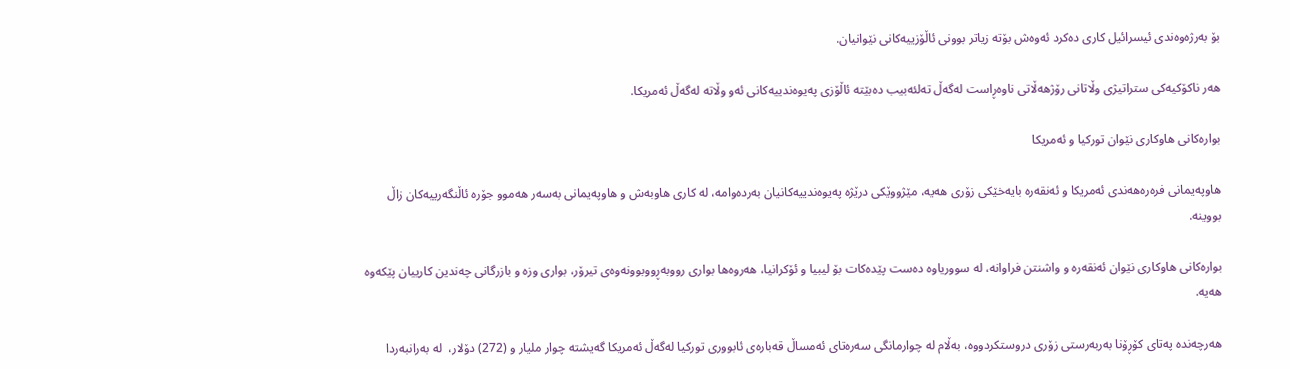بۆ بەرژەوەندى ئیسرائیل كارى دەكرد ئەوەش بۆتە زیاتر بوونى ئاڵۆزییەكانى نێوانیان.

هەر ناكۆكیەكى ستراتیژى وڵاتانى رۆژهەڵاتى ناوەڕاست لەگەڵ تەلئەبیب دەبێتە ئاڵۆزى پەیوەندییەكانى ئەو وڵاتە لەگەڵ ئەمریكا.

بوارەكانى هاوكارى نێوان توركیا و ئەمریكا

هاوپەیمانى فرەرەهەندی ئەمریكا و ئەنقەرە بایەخێكى زۆرى هەیە، مێژووێكى درێژە پەیوەندییەكانیان بەردەوامە، لە كارى هاوبەش و هاوپەیمانى بەسەر هەموو جۆرە ئاڵنگەرییەكان زاڵ بووینە.

بوارەكانى هاوكارى نێوان ئەنقەرە و واشنتن فراوانە، لە سووریاوە دەست پێدەكات بۆ لیبیا و ئۆكرانیا، هەروەها بوارى رووبەڕووبوونەوەى تیرۆر، بوارى وزە و بازرگانى چەندین كارییان پێكەوە هەیە.

هەرچەنده‌ پەتاى كۆڕۆنا بەربەرستى زۆرى دروستكردووە، بەڵام لە چوارمانگى سەرەتاى ئەمساڵ قەبارەى ئابوورى توركیا لەگەڵ ئەمریكا گەیشتە چوار ملیار و (272) دۆلار،  لە بەرانبەردا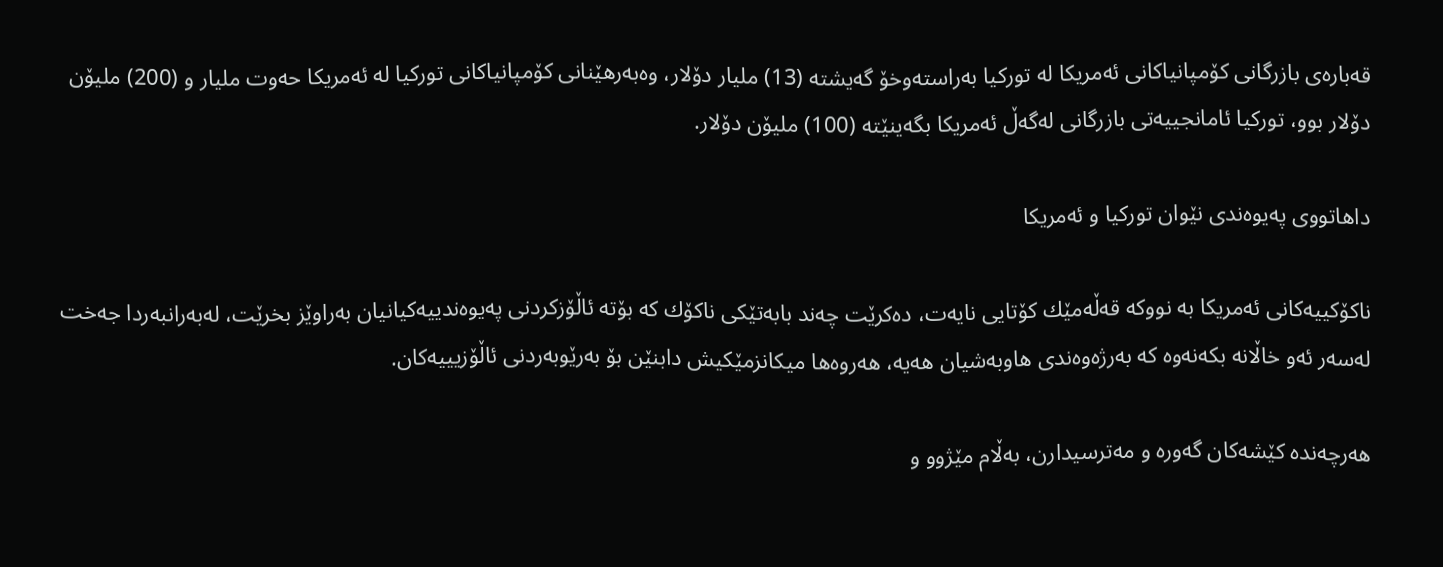قەبارەى بازرگانى كۆمپانیاكانى ئەمریكا لە توركیا بەراستەوخۆ گەیشتە (13) ملیار دۆلار، وەبەرهێنانى كۆمپانیاكانى توركیا لە ئەمریكا حەوت ملیار و (200) ملیۆن دۆلار بوو، توركیا ئامانجییەتى بازرگانى لەگەڵ ئەمریكا بگەینێتە (100) ملیۆن دۆلار.

داهاتووى پەیوەندى نێوان توركیا و ئەمریكا

ناكۆكییەكانى ئەمریكا بە نووكە قەڵەمێك كۆتایى نایەت، دەكرێت چەند بابەتێكى ناكۆك كە بۆتە ئاڵۆزكردنى پەیوەندییەكیانیان به‌راوێز بخرێت، له‌به‌رانبه‌ردا جەخت لەسەر ئەو خاڵانە بكەنەوە كه‌ بەرژەوەندى هاوبەشیان هەیە، هەروەها میكانزمێكیش دابنێن بۆ بەرێوبەردنى ئاڵۆزیییەكان.

هەرچەندە كێشەكان گەورە و مەترسیدارن، بەڵام مێژوو و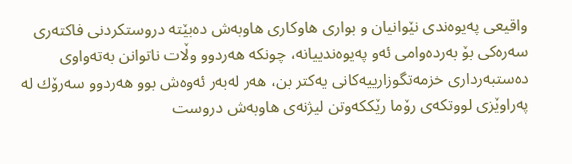واقیعى پەیوەندى نێوانیان و بوارى هاوكارى هاوبەش دەبێتە دروستكردنى فاكتەرى سەرەكى بۆ بەردەوامى ئەو پەیوەندییانە، چونكە هەردوو وڵات ناتوانن بەتەواوى دەستبەردارى خزمەتگوزارییەكانى یەكتر بن، هەر لەبەر ئەوەش بوو هەردوو سەرۆك لە پەراوێزى لووتكەى رۆما رێككەوتن لیژنەى هاوبەش دروست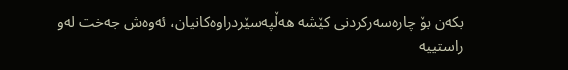بكەن بۆ چارەسەركردنى كێشە هەڵپەسێردراوەكانیان، ئەوەش جەخت لەو راستییە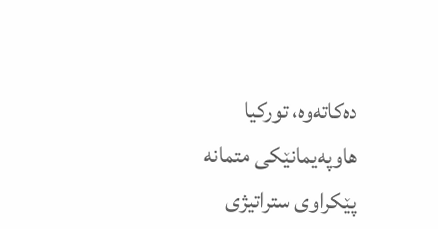دەكاتەوە، توركیا هاوپەیمانێكى متمانە پێكراوى ستراتیژى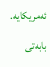ئەمریكایە.

بابەتی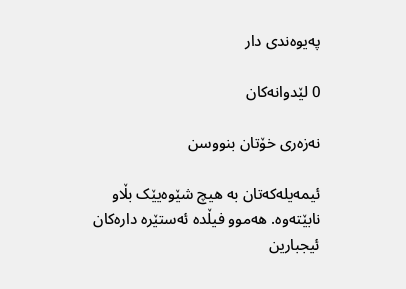پەیوەندی دار

0 لێدوانەکان

نەزەری خۆتان بنووسن

ئیمەیلەکەتان بە هیچ شێوەیێک بڵاو نابێتەوە. هەموو فیڵدە ئەستێرە دارەکان ئیجبارین